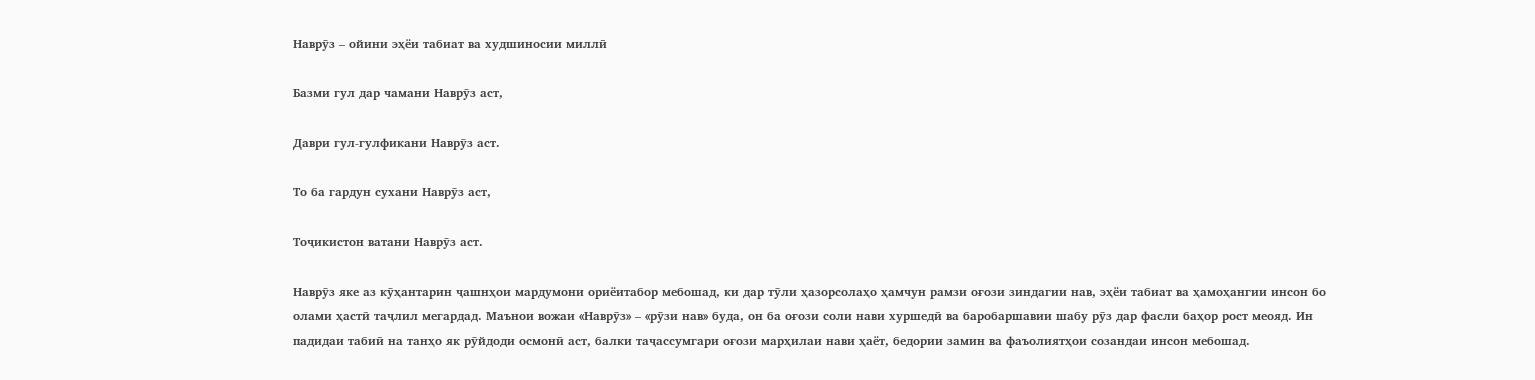Наврӯз – ойини эҳёи табиат ва худшиносии миллӣ

Базми гул дар чамани Наврӯз аст,

Даври гул-гулфикани Наврӯз аст.

То ба гардун сухани Наврӯз аст,

Тоҷикистон ватани Наврӯз аст.

Наврӯз яке аз кӯҳантарин ҷашнҳои мардумони ориёитабор мебошад, ки дар тӯли ҳазорсолаҳо ҳамчун рамзи оғози зиндагии нав, эҳёи табиат ва ҳамоҳангии инсон бо олами ҳастӣ таҷлил мегардад. Маънои вожаи «Наврӯз» – «рӯзи нав» буда, он ба оғози соли нави хуршедӣ ва баробаршавии шабу рӯз дар фасли баҳор рост меояд. Ин падидаи табиӣ на танҳо як рӯйдоди осмонӣ аст, балки таҷассумгари оғози марҳилаи нави ҳаёт, бедории замин ва фаъолиятҳои созандаи инсон мебошад.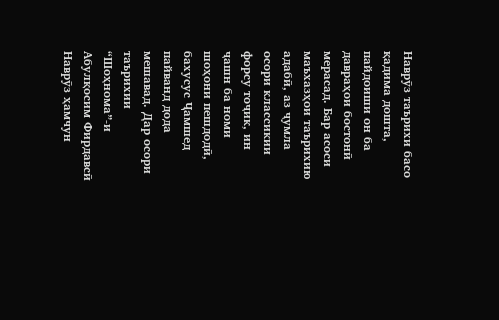Наврӯз таърихи басо қадима дошта, пайдоиши он ба давраҳои бостонӣ мерасад. Бар асоси маъхазҳои таърихию адабӣ, аз ҷумла осори классикии форсу тоҷик, ин ҷашн ба номи шоҳони пешдодӣ, бахусус Ҷамшед пайванд дода мешавад. Дар осори таърихии “Шоҳнома”-и Абулқосим Фирдавсӣ Наврӯз ҳамчун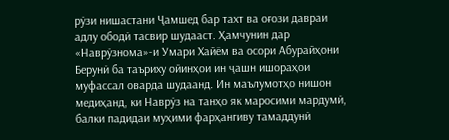рӯзи нишастани Ҷамшед бар тахт ва оғози давраи адлу ободӣ тасвир шудааст. Ҳамчунин дар «Наврӯзнома»-и Умари Хайём ва осори Абурайҳони Берунӣ ба таъриху ойинҳои ин ҷашн ишораҳои муфассал оварда шудаанд. Ин маълумотҳо нишон медиҳанд, ки Наврӯз на танҳо як маросими мардумӣ, балки падидаи муҳими фарҳангиву тамаддунӣ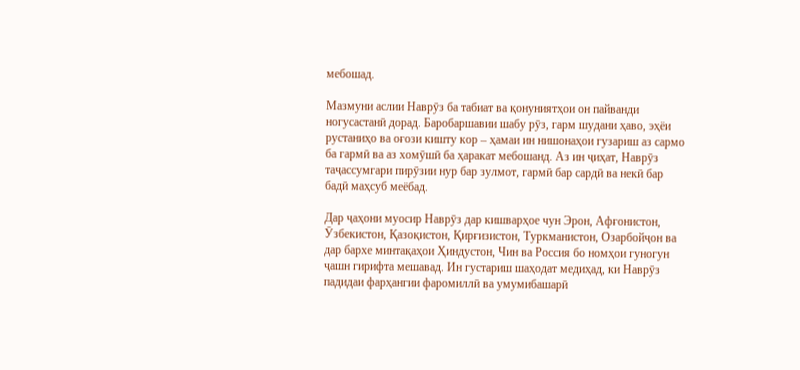мебошад.

Мазмуни аслии Наврӯз ба табиат ва қонуниятҳои он пайванди ногусастанӣ дорад. Баробаршавии шабу рӯз, гарм шудани ҳаво, эҳёи рустаниҳо ва оғози кишту кор – ҳамаи ин нишонаҳои гузариш аз сармо ба гармӣ ва аз хомӯшӣ ба ҳаракат мебошанд. Аз ин ҷиҳат, Наврӯз таҷассумгари пирӯзии нур бар зулмот, гармӣ бар сардӣ ва некӣ бар бадӣ маҳсуб меёбад.

Дар ҷаҳони муосир Наврӯз дар кишварҳое чун Эрон, Афғонистон, Ӯзбекистон, Қазоқистон, Қирғизистон, Туркманистон, Озарбойҷон ва дар бархе минтақаҳои Ҳиндустон, Чин ва Россия бо номҳои гуногун ҷашн гирифта мешавад. Ин густариш шаҳодат медиҳад, ки Наврӯз падидаи фарҳангии фаромиллӣ ва умумибашарӣ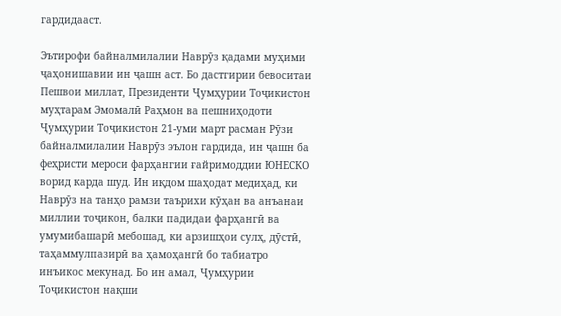гардидааст.

Эътирофи байналмилалии Наврӯз қадами муҳими ҷаҳонишавии ин ҷашн аст. Бо дастгирии бевоситаи Пешвои миллат, Президенти Ҷумҳурии Тоҷикистон муҳтарам Эмомалӣ Раҳмон ва пешниҳодоти Ҷумҳурии Тоҷикистон 21-уми март расман Рӯзи байналмилалии Наврӯз эълон гардида, ин ҷашн ба феҳристи мероси фарҳангии ғайримоддии ЮНЕСКО ворид карда шуд. Ин иқдом шаҳодат медиҳад, ки Наврӯз на танҳо рамзи таърихи кӯҳан ва анъанаи миллии тоҷикон, балки падидаи фарҳангӣ ва умумибашарӣ мебошад, ки арзишҳои сулҳ, дӯстӣ, таҳаммулпазирӣ ва ҳамоҳангӣ бо табиатро инъикос мекунад. Бо ин амал, Ҷумҳурии Тоҷикистон нақши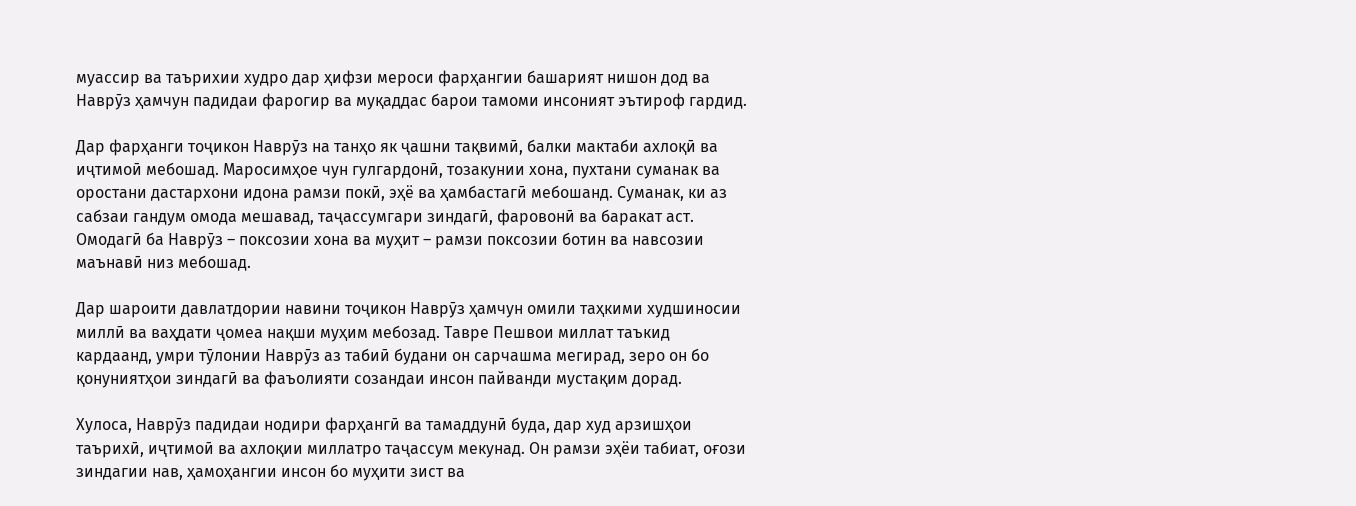муассир ва таърихии худро дар ҳифзи мероси фарҳангии башарият нишон дод ва Наврӯз ҳамчун падидаи фарогир ва муқаддас барои тамоми инсоният эътироф гардид.

Дар фарҳанги тоҷикон Наврӯз на танҳо як ҷашни тақвимӣ, балки мактаби ахлоқӣ ва иҷтимоӣ мебошад. Маросимҳое чун гулгардонӣ, тозакунии хона, пухтани суманак ва оростани дастархони идона рамзи покӣ, эҳё ва ҳамбастагӣ мебошанд. Суманак, ки аз сабзаи гандум омода мешавад, таҷассумгари зиндагӣ, фаровонӣ ва баракат аст. Омодагӣ ба Наврӯз – поксозии хона ва муҳит – рамзи поксозии ботин ва навсозии маънавӣ низ мебошад.

Дар шароити давлатдории навини тоҷикон Наврӯз ҳамчун омили таҳкими худшиносии миллӣ ва ваҳдати ҷомеа нақши муҳим мебозад. Тавре Пешвои миллат таъкид кардаанд, умри тӯлонии Наврӯз аз табиӣ будани он сарчашма мегирад, зеро он бо қонуниятҳои зиндагӣ ва фаъолияти созандаи инсон пайванди мустақим дорад.

Хулоса, Наврӯз падидаи нодири фарҳангӣ ва тамаддунӣ буда, дар худ арзишҳои таърихӣ, иҷтимоӣ ва ахлоқии миллатро таҷассум мекунад. Он рамзи эҳёи табиат, оғози зиндагии нав, ҳамоҳангии инсон бо муҳити зист ва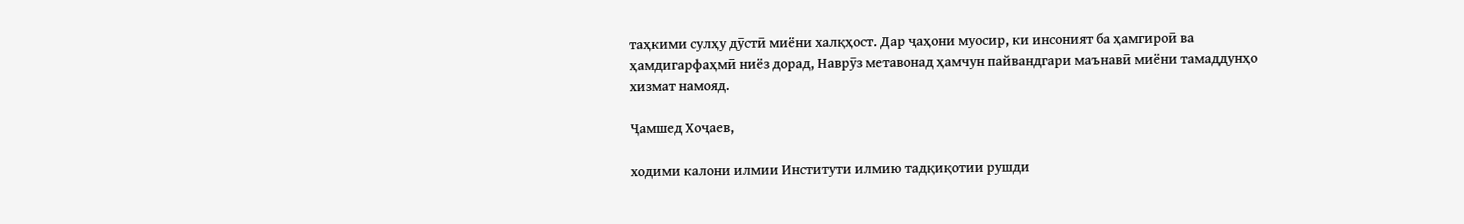таҳкими сулҳу дӯстӣ миёни халқҳост. Дар ҷаҳони муосир, ки инсоният ба ҳамгироӣ ва ҳамдигарфаҳмӣ ниёз дорад, Наврӯз метавонад ҳамчун пайвандгари маънавӣ миёни тамаддунҳо хизмат намояд.

Ҷамшед Хоҷаев,

ходими калони илмии Институти илмию тадқиқотии рушди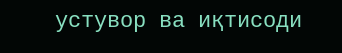устувор ва иқтисоди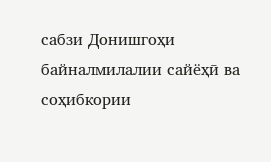сабзи Донишгоҳи байналмилалии сайёҳӣ ва соҳибкории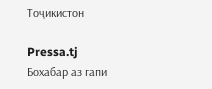Тоҷикистон

Pressa.tj Бохабар аз гапи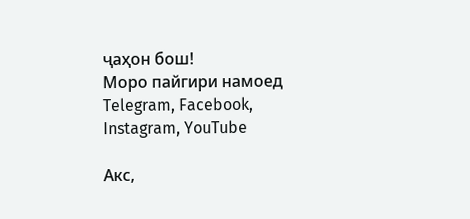ҷаҳон бош!
Моро пайгири намоед
Telegram, Facebook, Instagram, YouTube

Акс,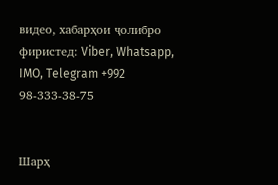видео, хабарҳои ҷолибро фиристед: Viber, Whatsapp, IMO, Telegram +992 98-333-38-75


Шарҳ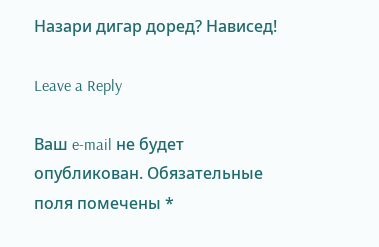Назари дигар доред? Нависед!

Leave a Reply

Ваш e-mail не будет опубликован. Обязательные поля помечены *